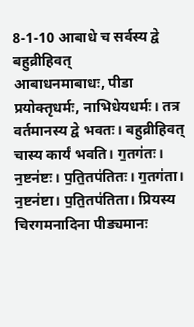8-1-10 आबाधे च सर्वस्य द्वे बहुव्रीहिवत्
आबाधनमाबाधः, पीडा प्रयोक्तृधर्मः, नाभिधेयधर्मः। तत्र वर्तमानस्य द्वे भवतः। बहुव्रीहिवत् चास्य कार्यं भवति। ग॒तग॑तः। न॒ष्टन॑ष्टः। प॒ति॒तप॑तितः। ग॒तग॑ता। न॒ष्टन॑ष्टा। प॒ति॒तप॑तिता। प्रियस्य चिरगमनादिना पीड्यमानः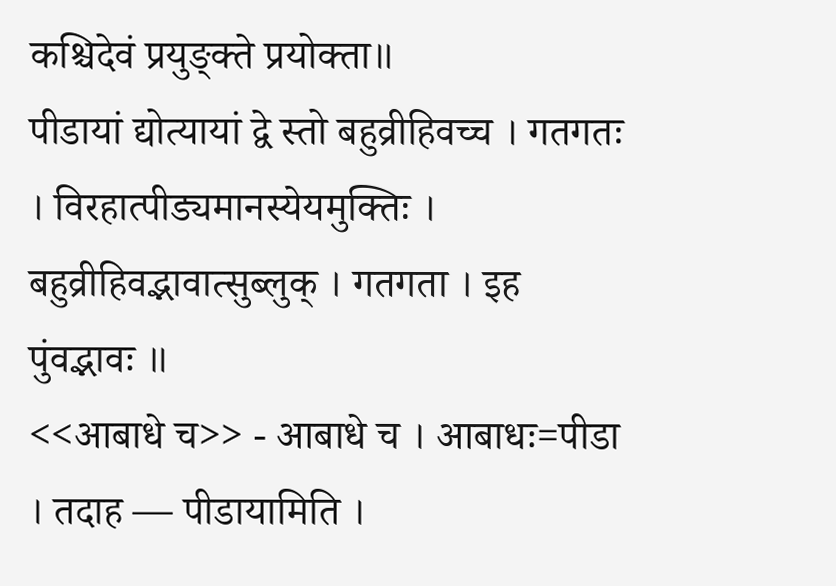कश्चिदेवं प्रयुङ्क्ते प्रयोक्ता॥
पीडायां द्योत्यायां द्वे स्तो बहुव्रीहिवच्च । गतगतः । विरहात्पीड्यमानस्येयमुक्तिः । बहुव्रीहिवद्भावात्सुब्लुक् । गतगता । इह पुंवद्भावः ॥
<<आबाधे च>> - आबाधे च । आबाधः=पीडा । तदाह — पीडायामिति ।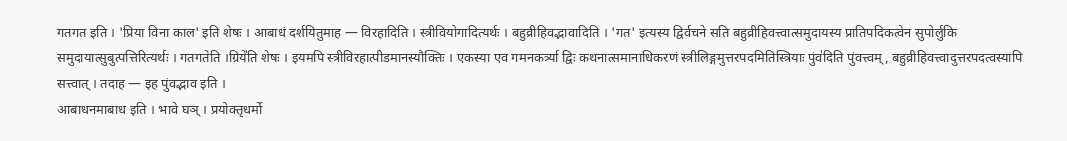गतगत इति । 'प्रिया विना काल' इति शेषः । आबाधं दर्शयितुमाह — विरहादिति । स्त्रीवियोगादित्यर्थः । बहुव्रीहिवद्भावादिति । 'गत' इत्यस्य द्विर्वचने सति बहुव्रीहिवत्त्वात्समुदायस्य प्रातिपदिकत्वेन सुपोर्लुकि समुदायात्सुबुत्पत्तिरित्यर्थः । गतगतेति ।ग्रिये॑ति शेषः । इयमपि स्त्रीविरहात्पीडमानस्यौक्तिः । एकस्या एव गमनकर्त्र्या द्विः कथनात्समानाधिकरणं स्त्रीलिङ्गमुत्तरपदमितिस्त्रियाः पुंव॑दिति पुंवत्त्वम्, बहुव्रीहिवत्त्वादुत्तरपदत्वस्यापि सत्त्वात् । तदाह — इह पुंवद्भाव इति ।
आबाधनमाबाध इति । भावे घञ् । प्रयोक्तृधर्मो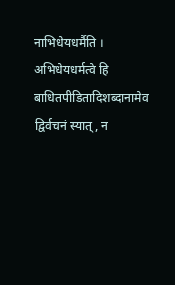नाभिधेयधर्मैति । अभिधेयधर्मत्वे हि बाधितपीडितादिशब्दानामेव द्विर्वचनं स्यात्, न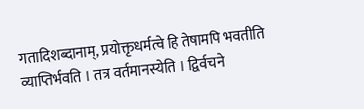गतादिशब्दानाम्, प्रयोक्तृधर्मत्वे हि तेषामपि भवतीति व्याप्तिर्भवति । तत्र वर्तमानस्येति । द्विर्वचने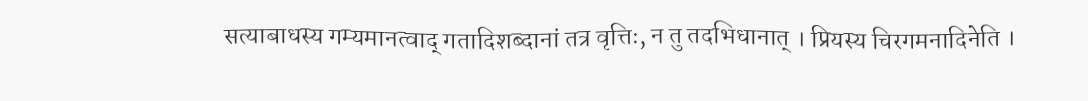सत्याबाधस्य गम्यमानत्वाद् गतादिशब्दानां तत्र वृत्तिः, न तु तदभिधानात् । प्रियस्य चिरगमनादिनेति ।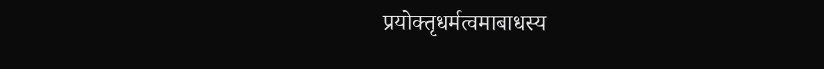प्रयोक्तृधर्मत्वमाबाधस्य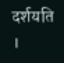दर्शयति ।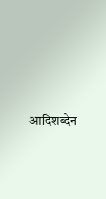आदिशब्देन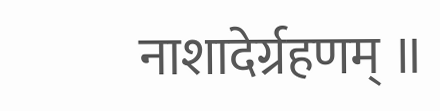नाशादेर्ग्रहणम् ॥